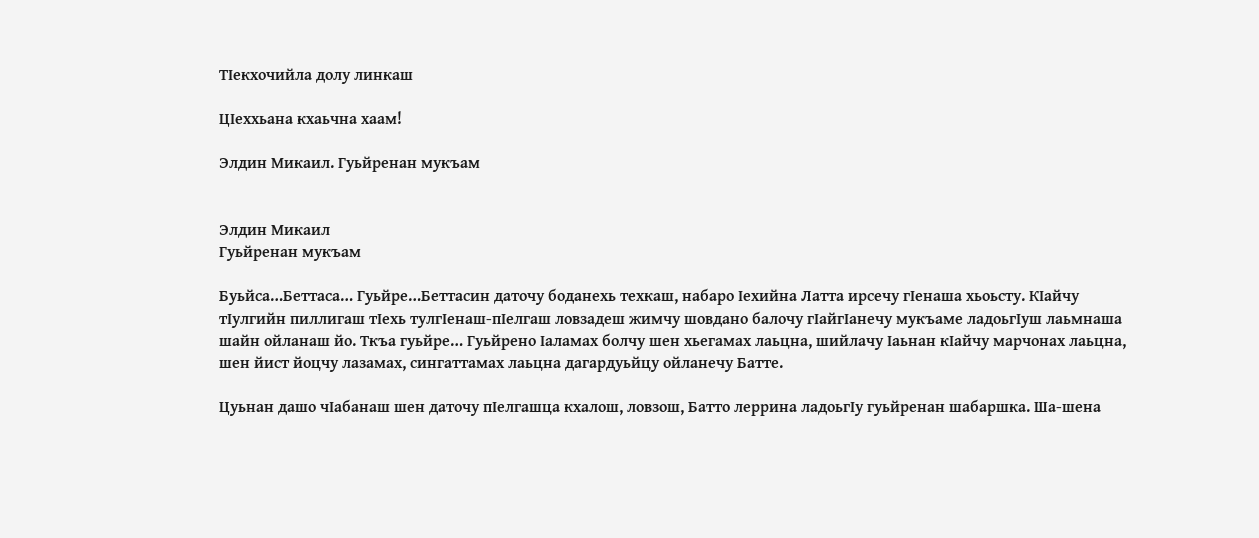ТIекхочийла долу линкаш

ЦIеххьана кхаьчна хаам!

Элдин Микаил. Гуьйренан мукъам


Элдин Микаил
Гуьйренан мукъам

Буьйса…Беттаса… Гуьйре…Беттасин даточу боданехь техкаш, набаро Iехийна Латта ирсечу гIенаша хьоьсту. КIайчу тIулгийн пиллигаш тIехь тулгIенаш-пIелгаш ловзадеш жимчу шовдано балочу гIайгIанечу мукъаме ладоьгIуш лаьмнаша шайн ойланаш йо. Ткъа гуьйре… Гуьйрено Iаламах болчу шен хьегамах лаьцна, шийлачу Iаьнан кIайчу марчонах лаьцна, шен йист йоцчу лазамах, сингаттамах лаьцна дагардуьйцу ойланечу Батте.

Цуьнан дашо чIабанаш шен даточу пIелгашца кхалош, ловзош, Батто леррина ладоьгIу гуьйренан шабаршка. Ша-шена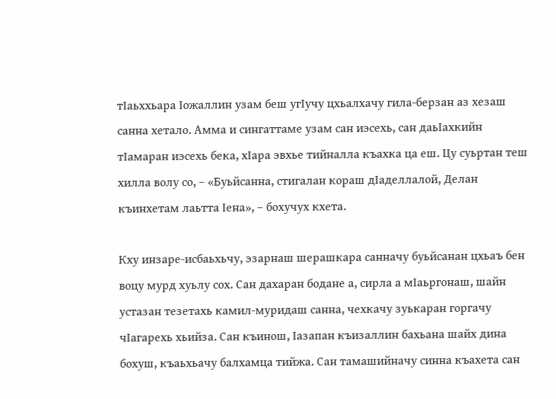тIаьххьара Iожаллин узам беш угIучу цхьалхачу гила-берзан аз хезаш санна хетало. Амма и сингаттаме узам сан иэсехь, сан даьIахкийн тIамаран иэсехь бека, хIара эвхье тийналла къахка ца еш. Цу суьртан теш хилла волу со, – «Буьйсанна, стигалан кораш дIаделлалой, Делан къинхетам лаьтта Iена», – бохучух кхета.

Кху инзаре-исбаьхьчу, эзарнаш шерашкара санначу буьйсанан цхьаъ бен воцу мурд хуьлу сох. Сан дахаран бодане а, сирла а мIаьргонаш, шайн устазан тезетахь камил-муридаш санна, чехкачу зуькаран горгачу чIагарехь хьийза. Сан къинош, Iазапан къизаллин бахьана шайх дина бохуш, къаьхьачу балхамца тийжа. Сан тамашийначу синна къахета сан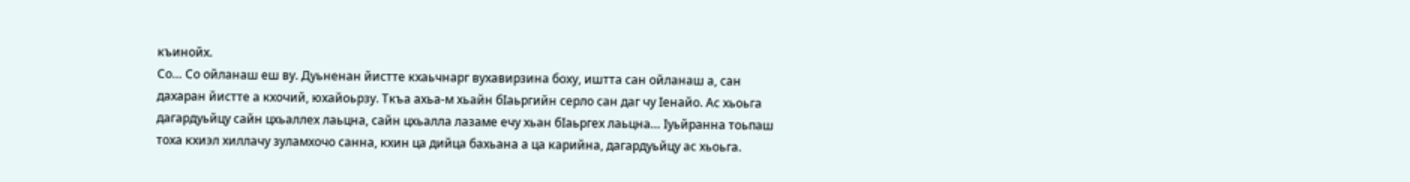къинойх.
Со… Со ойланаш еш ву. Дуьненан йистте кхаьчнарг вухавирзина боху, иштта сан ойланаш а, сан дахаран йистте а кхочий, юхайоьрзу. Ткъа ахьа-м хьайн бIаьргийн серло сан даг чу Iенайо. Ас хьоьга дагардуьйцу сайн цхьаллех лаьцна, сайн цхьалла лазаме ечу хьан бIаьргех лаьцна… Iуьйранна тоьпаш тоха кхиэл хиллачу зуламхочо санна, кхин ца дийца бахьана а ца карийна, дагардуьйцу ас хьоьга.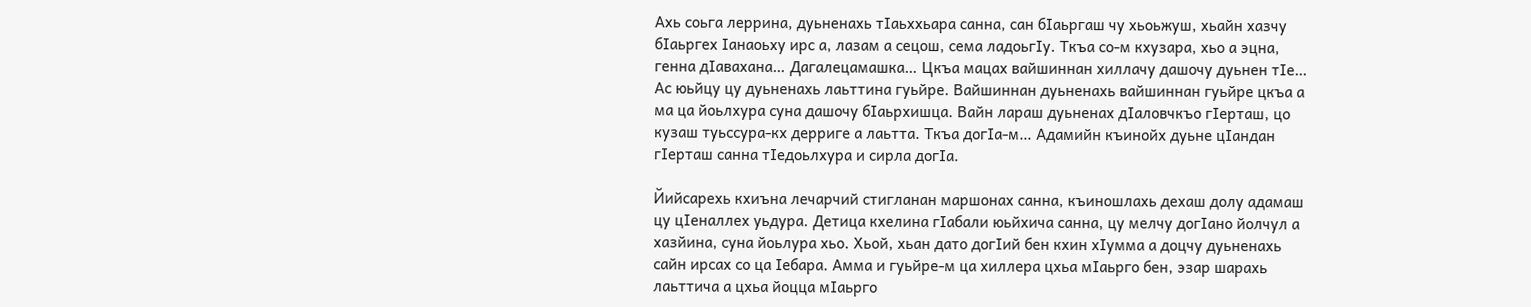Ахь соьга леррина, дуьненахь тIаьххьара санна, сан бIаьргаш чу хьоьжуш, хьайн хазчу бIаьргех Iанаоьху ирс а, лазам а сецош, сема ладоьгIу. Ткъа со-м кхузара, хьо а эцна, генна дIавахана… Дагалецамашка… Цкъа мацах вайшиннан хиллачу дашочу дуьнен тIе… Ас юьйцу цу дуьненахь лаьттина гуьйре. Вайшиннан дуьненахь вайшиннан гуьйре цкъа а ма ца йоьлхура суна дашочу бIаьрхишца. Вайн лараш дуьненах дIаловчкъо гIерташ, цо кузаш туьссура-кх дерриге а лаьтта. Ткъа догIа-м… Адамийн къинойх дуьне цIандан гIерташ санна тIедоьлхура и сирла догIа.

Йийсарехь кхиъна лечарчий стигланан маршонах санна, къиношлахь дехаш долу адамаш цу цIеналлех уьдура. Детица кхелина гIабали юьйхича санна, цу мелчу догIано йолчул а хазйина, суна йоьлура хьо. Хьой, хьан дато догIий бен кхин хIумма а доцчу дуьненахь сайн ирсах со ца Iебара. Амма и гуьйре-м ца хиллера цхьа мIаьрго бен, эзар шарахь лаьттича а цхьа йоцца мIаьрго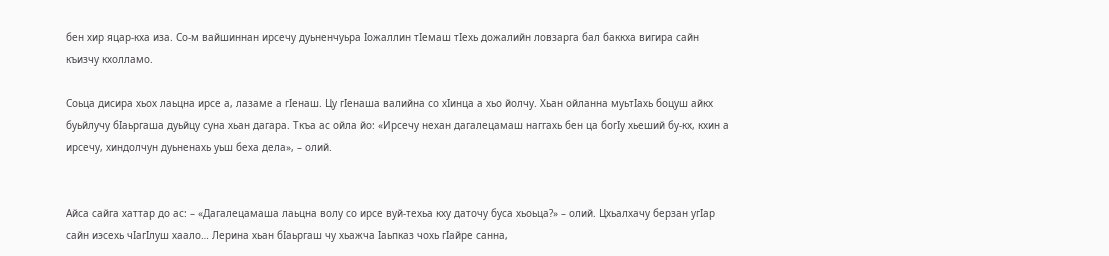бен хир яцар-кха иза. Со-м вайшиннан ирсечу дуьненчуьра Iожаллин тIемаш тIехь дожалийн ловзарга бал баккха вигира сайн къизчу кхолламо.

Соьца дисира хьох лаьцна ирсе а, лазаме а гIенаш. Цу гIенаша валийна со хIинца а хьо йолчу. Хьан ойланна муьтIахь боцуш айкх буьйлучу бIаьргаша дуьйцу суна хьан дагара. Ткъа ас ойла йо: «Ирсечу нехан дагалецамаш наггахь бен ца богIу хьеший бу-кх, кхин а ирсечу, хиндолчун дуьненахь уьш беха дела», – олий.


Айса сайга хаттар до ас: – «Дагалецамаша лаьцна волу со ирсе вуй-техьа кху даточу буса хьоьца?» – олий. Цхьалхачу берзан угIар сайн иэсехь чIагIлуш хаало… Лерина хьан бIаьргаш чу хьажча Iаьпказ чохь гIайре санна,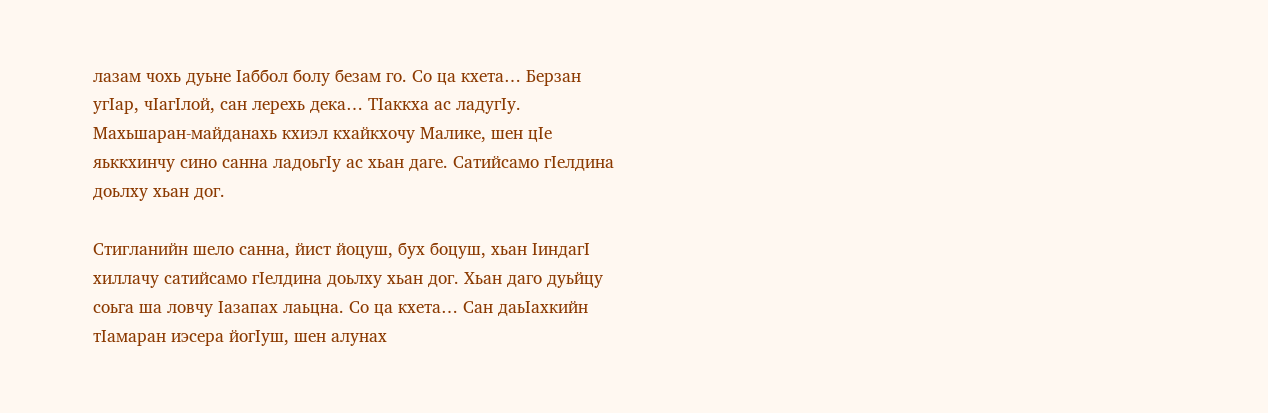лазам чохь дуьне Iаббол болу безам го. Со ца кхета… Берзан угIар, чIагIлой, сан лерехь дека… ТIаккха ас ладугIу. Махьшаран-майданахь кхиэл кхайкхочу Малике, шен цIе яьккхинчу сино санна ладоьгIу ас хьан даге. Сатийсамо гIелдина доьлху хьан дог.

Стигланийн шело санна, йист йоцуш, бух боцуш, хьан IиндагI хиллачу сатийсамо гIелдина доьлху хьан дог. Хьан даго дуьйцу соьга ша ловчу Iазапах лаьцна. Со ца кхета… Сан даьIахкийн тIамаран иэсера йогIуш, шен алунах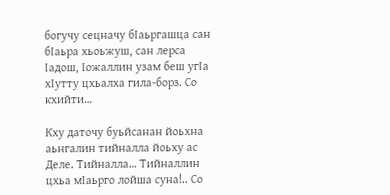богучу сецначу бIаьргашца сан бIаьра хьоьжуш, сан лерса Iадош, Iожаллин узам беш угIа хIутту цхьалха гила-борз. Со кхийти…

Кху даточу буьйсанан йоьхна аьнгалин тийналла йоьху ас Деле. Тийналла… Тийналлин цхьа мIаьрго лойша суна!.. Со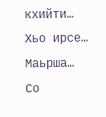кхийти… Хьо ирсе… Маьрша… Со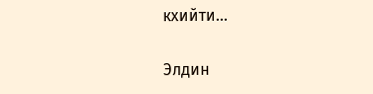кхийти…

Элдин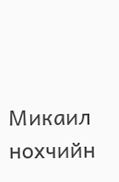Микаил нохчийн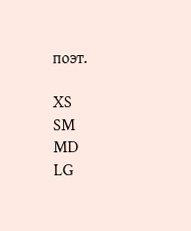поэт.

XS
SM
MD
LG